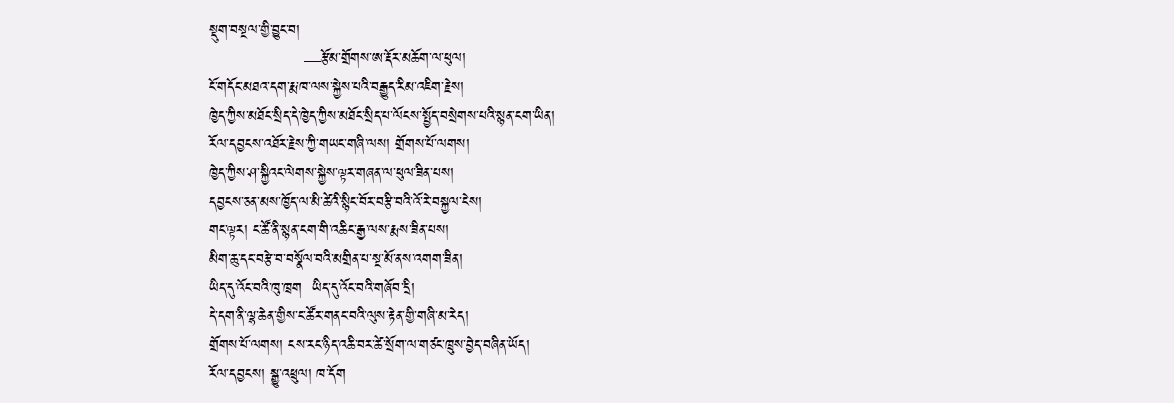སྡུག་བསྔལ་གྱི་བྱུང་བ།
                   —རྩོམ་གྲོགས་ཨ་རྡོར་མཆོག་ལ་ཕུལ།
ངོ་གདོང་མཐའ་དག་རྨ་ཁ་ལས་སྐྱེས་པའི་བརྒྱུད་རིམ་འཇིག་རྗེས།
ཁྱེད་ཀྱིས་མཐོང་སྲིད་དེ་ཁྱེད་ཀྱིས་མཐོང་སྲིད་པ་ལོངས་སྤྱོད་བསྲེགས་པའི་སྙན་ངག་ཡིན།
རོལ་དབྱངས་འཐོར་རྗེས་ཀྱི་གཡང་གཞི་ལས། གྲོགས་པོ་ལགས།
ཁྱེད་ཀྱིས་ཤ་སྐྱིའང་ལེགས་སྐྱེས་ལྟར་གཞན་ལ་ཕུལ་ཟིན་པས།
དབྱངས་ཅན་མས་ཁྱོད་ལ་མི་ཚེའི་སྙིང་བོར་བརྩི་བའི་འོ་རེ་བསྐྱལ་ངེས།
གང་ལྟར། ང་ཚོ་ནི་སྙན་ངག་གི་འཆིང་རྒྱ་ལས་རྨས་ཟིན་པས།
མིག་ཆུ་དང་བརྩེ་བ་བསྣོལ་བའི་མགྲིན་པ་སྔ་མོ་ནས་འགག་ཟིན།
ཡིད་དུ་འོང་བའི་ཁུ་ཁྲག  ཡིད་དུ་འོང་བའི་གཞོབ་དྲི།
དེ་དག་ནི་ལྷ་ཆེན་གྱིས་ང་ཚོར་གནང་བའི་ལུས་རྟེན་གྱི་གཞི་མ་རེད།
གྲོགས་པོ་ལགས། ངས་རང་ཉིད་འཆི་བར་ཚེ་སྲོག་ལ་གཙང་ཁྲུས་བྱེད་བཞིན་ཡོད།
རོལ་དབྱངས། སྒྱུ་འཕྲུལ། ཁ་དོག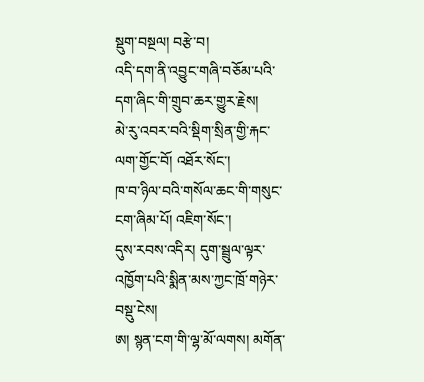སྡུག་བསྔལ། བརྩེ་བ།
འདི་དག་ནི་འབྱུང་གཞི་བཅོམ་པའི་དག་ཞིང་གི་གྲུབ་ཆར་གྱུར་རྗེས།
མེ་རུ་འབར་བའི་སྡིག་སྲིན་གྱི་རྐང་ལག་གྱོང་བོ། འཐོར་སོང་།
ཁ་བ་ཉིལ་བའི་གསོལ་ཆང་གི་གསུང་ངག་ཞིམ་པོ། འཇིག་སོང་།
དུས་རབས་འདིར། དུག་སྦྲུལ་ལྟར་འཁྱོག་པའི་སྨིན་མས་ཀྱང་ཁྲོ་གཉེར་བསྡུ་ངེས།
ཨ། སྙན་ངག་གི་ལྷ་མོ་ལགས། མགོན་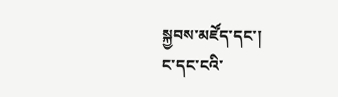སྐྱབས་མཛོད་དང་།
ང་དང་ངའི་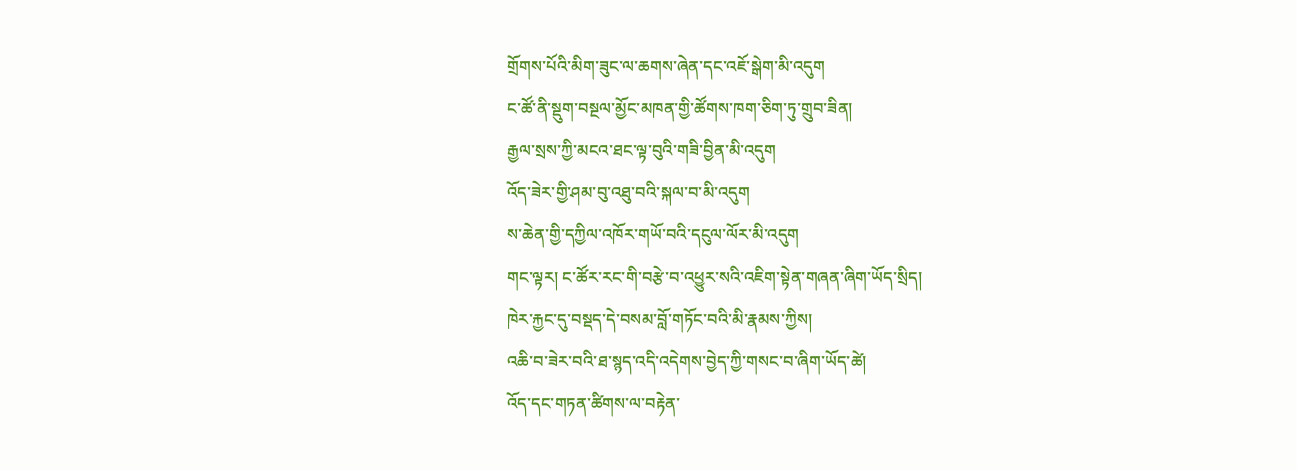གྲོགས་པོའི་མིག་ཟུང་ལ་ཆགས་ཞེན་དང་འཇོ་སྒེག་མི་འདུག
ང་ཚོ་ནི་སྡུག་བསྔལ་མྱོང་མཁན་གྱི་ཚོགས་ཁག་ཅིག་ཏུ་གྲུབ་ཟིན།
རྒྱལ་སྲས་ཀྱི་མངའ་ཐང་ལྟ་བུའི་གཟི་བྱིན་མི་འདུག
འོད་ཟེར་གྱི་ཤམ་བུ་འཐུ་བའི་སྐལ་བ་མི་འདུག
ས་ཆེན་གྱི་དཀྱིལ་འཁོར་གཡོ་བའི་དངུལ་ལོར་མི་འདུག
གང་ལྟར། ང་ཚོར་རང་གི་བརྩེ་བ་འཕྱུར་སའི་འཇིག་སྟེན་གཞན་ཞིག་ཡོད་སྲིད།
ཁེར་རྐྱང་དུ་བསྡད་དེ་བསམ་བློ་གཏོང་བའི་མི་རྣམས་ཀྱིས།
འཆི་བ་ཟེར་བའི་ཐ་སྙད་འདི་འདེགས་བྱེད་ཀྱི་གསང་བ་ཞིག་ཡོད་ཚེ།
འོད་དང་གཏན་ཚིགས་ལ་བརྟེན་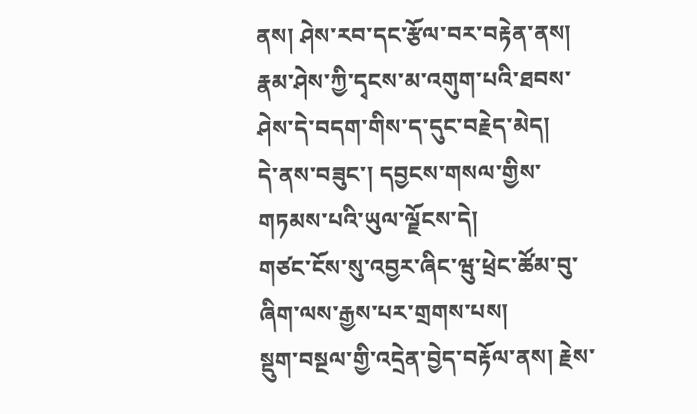ནས། ཤེས་རབ་དང་རྩོལ་བར་བརྟེན་ནས།
རྣམ་ཤེས་ཀྱི་དྭངས་མ་འགུག་པའི་ཐབས་ཤེས་དེ་བདག་གིས་ད་དུང་བརྗེད་མེད།
དེ་ནས་བཟུང་། དབྱངས་གསལ་གྱིས་གཏམས་པའི་ཡུལ་ལྗོངས་དེ།
གཙང་ངོས་སུ་འབྱར་ཞིང་ཝུ་ཕྲེང་ཚོམ་བུ་ཞིག་ལས་རྒྱས་པར་གྲགས་པས།
སྡུག་བསྔལ་གྱི་འདྲེན་བྱེད་བརྟོལ་ནས། རྗེས་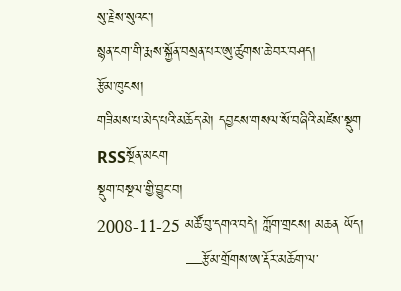སུ་རྗེས་སུའང་།
སྙན་ངག་གི་རྨས་སྐྱོན་བསྲན་པར་ཨུ་ཚུགས་ཆེ་བར་བཤད།
རྩོམ་ཁུངས།
གཟིམས་པ་མེད་པའི་མཆོད་མེ། དབྱངས་གསལ་སོ་བཞིའི་མཛེས་སྡུག  RSSསྔོན་མངག
སྡུག་བསྔལ་གྱི་བྱུང་བ།
2008-11-25 མཚོ་བུ་དགའ་བདེ། ཀློག་གྲངས། མཆན ཡོད།
                   —རྩོམ་གྲོགས་ཨ་རྡོར་མཆོག་ལ་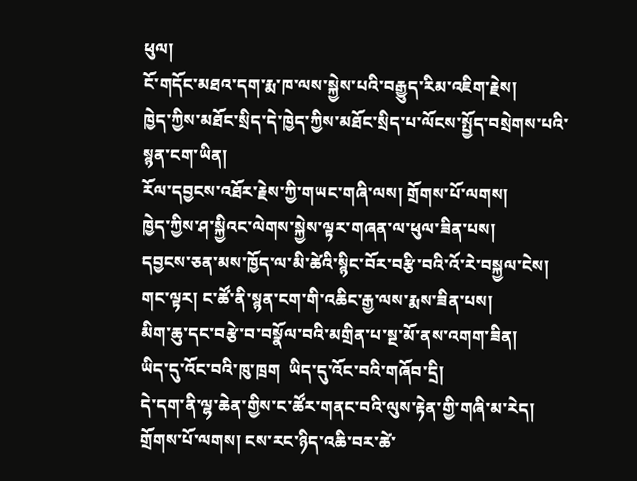ཕུལ།
ངོ་གདོང་མཐའ་དག་རྨ་ཁ་ལས་སྐྱེས་པའི་བརྒྱུད་རིམ་འཇིག་རྗེས།
ཁྱེད་ཀྱིས་མཐོང་སྲིད་དེ་ཁྱེད་ཀྱིས་མཐོང་སྲིད་པ་ལོངས་སྤྱོད་བསྲེགས་པའི་སྙན་ངག་ཡིན།
རོལ་དབྱངས་འཐོར་རྗེས་ཀྱི་གཡང་གཞི་ལས། གྲོགས་པོ་ལགས།
ཁྱེད་ཀྱིས་ཤ་སྐྱིའང་ལེགས་སྐྱེས་ལྟར་གཞན་ལ་ཕུལ་ཟིན་པས།
དབྱངས་ཅན་མས་ཁྱོད་ལ་མི་ཚེའི་སྙིང་བོར་བརྩི་བའི་འོ་རེ་བསྐྱལ་ངེས།
གང་ལྟར། ང་ཚོ་ནི་སྙན་ངག་གི་འཆིང་རྒྱ་ལས་རྨས་ཟིན་པས།
མིག་ཆུ་དང་བརྩེ་བ་བསྣོལ་བའི་མགྲིན་པ་སྔ་མོ་ནས་འགག་ཟིན།
ཡིད་དུ་འོང་བའི་ཁུ་ཁྲག  ཡིད་དུ་འོང་བའི་གཞོབ་དྲི།
དེ་དག་ནི་ལྷ་ཆེན་གྱིས་ང་ཚོར་གནང་བའི་ལུས་རྟེན་གྱི་གཞི་མ་རེད།
གྲོགས་པོ་ལགས། ངས་རང་ཉིད་འཆི་བར་ཚེ་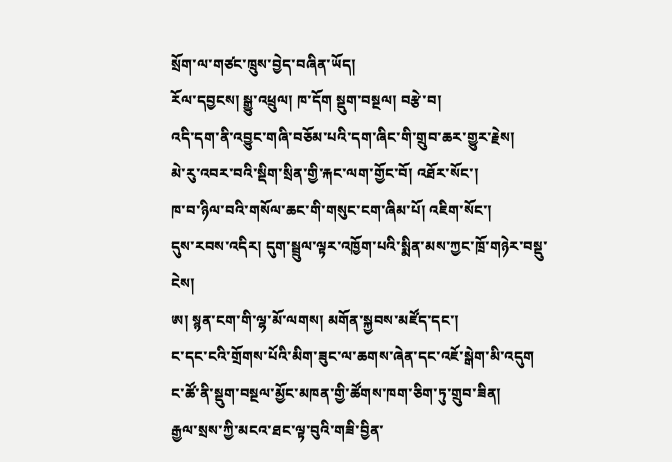སྲོག་ལ་གཙང་ཁྲུས་བྱེད་བཞིན་ཡོད།
རོལ་དབྱངས། སྒྱུ་འཕྲུལ། ཁ་དོག སྡུག་བསྔལ། བརྩེ་བ།
འདི་དག་ནི་འབྱུང་གཞི་བཅོམ་པའི་དག་ཞིང་གི་གྲུབ་ཆར་གྱུར་རྗེས།
མེ་རུ་འབར་བའི་སྡིག་སྲིན་གྱི་རྐང་ལག་གྱོང་བོ། འཐོར་སོང་།
ཁ་བ་ཉིལ་བའི་གསོལ་ཆང་གི་གསུང་ངག་ཞིམ་པོ། འཇིག་སོང་།
དུས་རབས་འདིར། དུག་སྦྲུལ་ལྟར་འཁྱོག་པའི་སྨིན་མས་ཀྱང་ཁྲོ་གཉེར་བསྡུ་ངེས།
ཨ། སྙན་ངག་གི་ལྷ་མོ་ལགས། མགོན་སྐྱབས་མཛོད་དང་།
ང་དང་ངའི་གྲོགས་པོའི་མིག་ཟུང་ལ་ཆགས་ཞེན་དང་འཇོ་སྒེག་མི་འདུག
ང་ཚོ་ནི་སྡུག་བསྔལ་མྱོང་མཁན་གྱི་ཚོགས་ཁག་ཅིག་ཏུ་གྲུབ་ཟིན།
རྒྱལ་སྲས་ཀྱི་མངའ་ཐང་ལྟ་བུའི་གཟི་བྱིན་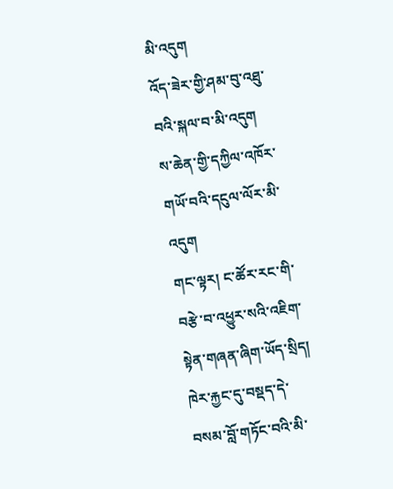མི་འདུག
འོད་ཟེར་གྱི་ཤམ་བུ་འཐུ་བའི་སྐལ་བ་མི་འདུག
ས་ཆེན་གྱི་དཀྱིལ་འཁོར་གཡོ་བའི་དངུལ་ལོར་མི་འདུག
གང་ལྟར། ང་ཚོར་རང་གི་བརྩེ་བ་འཕྱུར་སའི་འཇིག་སྟེན་གཞན་ཞིག་ཡོད་སྲིད།
ཁེར་རྐྱང་དུ་བསྡད་དེ་བསམ་བློ་གཏོང་བའི་མི་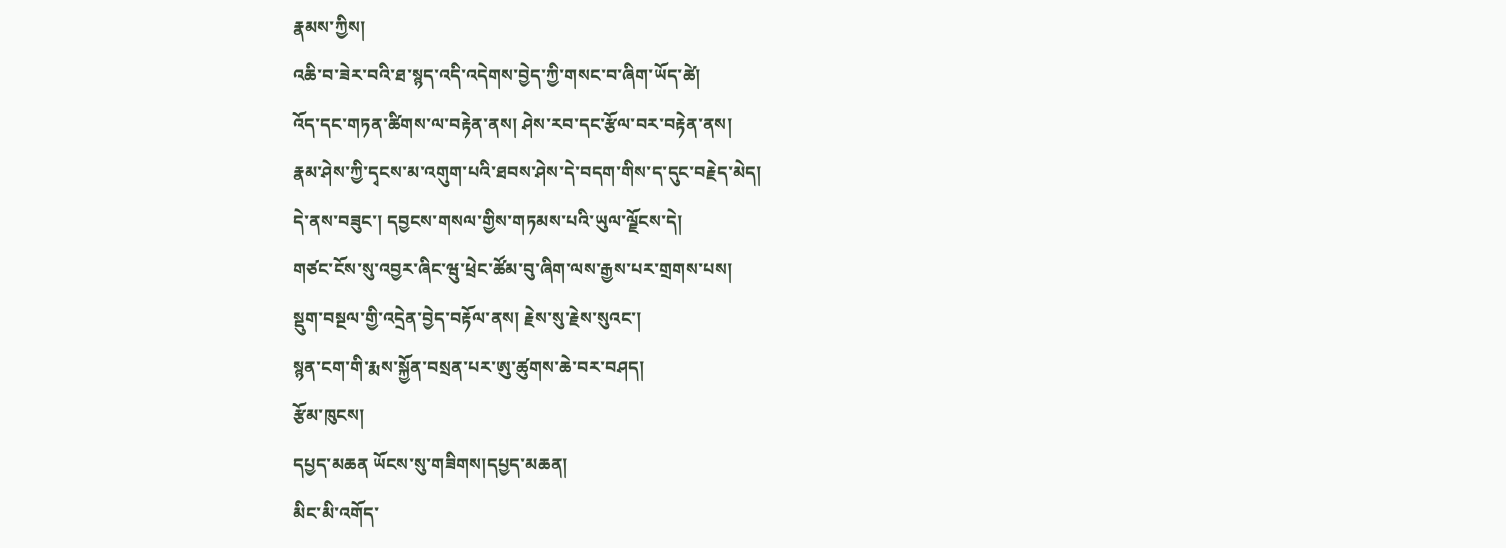རྣམས་ཀྱིས།
འཆི་བ་ཟེར་བའི་ཐ་སྙད་འདི་འདེགས་བྱེད་ཀྱི་གསང་བ་ཞིག་ཡོད་ཚེ།
འོད་དང་གཏན་ཚིགས་ལ་བརྟེན་ནས། ཤེས་རབ་དང་རྩོལ་བར་བརྟེན་ནས།
རྣམ་ཤེས་ཀྱི་དྭངས་མ་འགུག་པའི་ཐབས་ཤེས་དེ་བདག་གིས་ད་དུང་བརྗེད་མེད།
དེ་ནས་བཟུང་། དབྱངས་གསལ་གྱིས་གཏམས་པའི་ཡུལ་ལྗོངས་དེ།
གཙང་ངོས་སུ་འབྱར་ཞིང་ཝུ་ཕྲེང་ཚོམ་བུ་ཞིག་ལས་རྒྱས་པར་གྲགས་པས།
སྡུག་བསྔལ་གྱི་འདྲེན་བྱེད་བརྟོལ་ནས། རྗེས་སུ་རྗེས་སུའང་།
སྙན་ངག་གི་རྨས་སྐྱོན་བསྲན་པར་ཨུ་ཚུགས་ཆེ་བར་བཤད།
རྩོམ་ཁུངས།
དཔྱད་མཆན ཡོངས་སུ་གཟིགས།དཔྱད་མཆན།
མིང་མི་འགོད་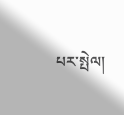པར་སྤེལ།